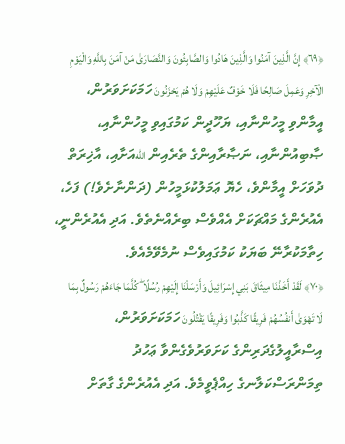﴿٦٩﴾ إِنَّ الَّذِينَ آمَنُوا وَالَّذِينَ هَادُوا وَالصَّابِئُونَ وَالنَّصَارَىٰ مَنْ آمَنَ بِاللَّهِ وَالْيَوْمِ الْآخِرِ وَعَمِلَ صَالِحًا فَلَا خَوْفٌ عَلَيْهِمْ وَلَا هُمْ يَحْزَنُونَ ހަމަކަށަވަރުން، އީމާންވި މީހުންނާއި، ޔަހޫދީން ކަމުގައިވި މީހުންނާއި، ޞާބިއުންނާއި، ނަޞާރާއިންގެ ތެރެއިން اللهއަށާއި، އާޚިރަތް ދުވަހަށް އީމާންވެ، ހެޔޮ ޢަމަލުކުޅަމީހުން (ދަންނާށެވެ!) ފަހެ، އެއުރެންގެ މައްޗަކަށް އެއްވެސް ބިރެއްނެތެވެ. އަދި އެއުރެންނީ، ހިތާމަކުރާނޭ ބަޔަކު ކަމުގައިވެސް ނުމެވޭމެއެވެ.
﴿٧٠﴾ لَقَدْ أَخَذْنَا مِيثَاقَ بَنِي إِسْرَائِيلَ وَأَرْسَلْنَا إِلَيْهِمْ رُسُلًا ۖ كُلَّمَا جَاءَهُمْ رَسُولٌ بِمَا لَا تَهْوَىٰ أَنفُسُهُمْ فَرِيقًا كَذَّبُوا وَفَرِيقًا يَقْتُلُونَ ހަމަކަށަވަރުން، އިސްރާއީލުގެދަރިންގެ ކަށަވަރުވެގެންވާ ޢަހުދު ތިމަންރަސްކަލާނގެ ހިއްޕެވީމެވެ. އަދި އެއުރެންގެ ގާތަށް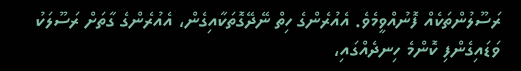ރަސޫލުންތަކެއް ފޮނުއްވީމެވެ. އެއުރެންގެ ހިތް ނޭދޭގޮތަކާއިގެން، އެއުރެންގެ ގާތަށް ރަސޫލަކު ވަޑައިގެންފި ކޮންމެ ހިނދެއްގައި،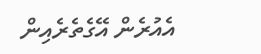އެއުރެން އޭގެތެރެއިން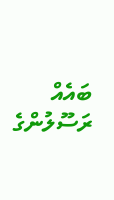ބައެއް ރަސޫލުންގެ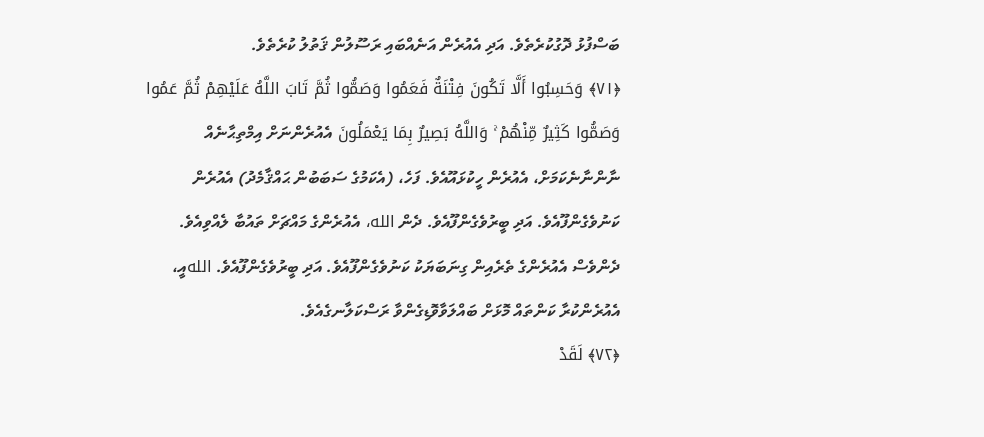ބަސްފުޅު ދޮގުކުރެތެވެ. އަދި އެއުރެން އަނެއްބައި ރަސޫލުން ޤަތުލު ކުރެތެވެ.
﴿٧١﴾ وَحَسِبُوا أَلَّا تَكُونَ فِتْنَةٌ فَعَمُوا وَصَمُّوا ثُمَّ تَابَ اللَّهُ عَلَيْهِمْ ثُمَّ عَمُوا وَصَمُّوا كَثِيرٌ مِّنْهُمْ ۚ وَاللَّهُ بَصِيرٌ بِمَا يَعْمَلُونَ އެއުރެންނަށް އިމްތިޙާނެއް ނާންނާނެކަމަށް، އެއުރެން ހީކުޅައޫއެވެ. ފަހެ، (އެކަމުގެ ސަބަބުން ޙައްޤާމެދު) އެއުރެން ކަނުވެގެންފޫއެވެ. އަދި ބީރުވެގެންފޫއެވެ. ދެން الله، އެއުރެންގެ މައްޗަށް ތައުބާ ލެއްވިއެވެ. ދެންވެސް އެއުރެންގެ ތެރެއިން ގިނަބަޔަކު ކަނުވެގެންފޫއެވެ. އަދި ބީރުވެގެންފޫއެވެ. اللهއީ، އެއުރެންކުރާ ކަންތައް މޮޅަށް ބައްލަވާވޮޑިގެންވާ ރަސްކަލާނގެއެވެ.
﴿٧٢﴾ لَقَدْ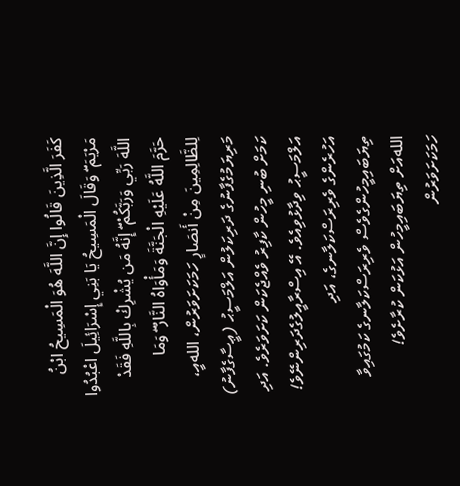كَفَرَ الَّذِينَ قَالُوا إِنَّ اللَّهَ هُوَ الْمَسِيحُ ابْنُ مَرْيَمَ ۖ وَقَالَ الْمَسِيحُ يَا بَنِي إِسْرَائِيلَ اعْبُدُوا اللَّهَ رَبِّي وَرَبَّكُمْ ۖ إِنَّهُ مَن يُشْرِكْ بِاللَّهِ فَقَدْ حَرَّمَ اللَّهُ عَلَيْهِ الْجَنَّةَ وَمَأْوَاهُ النَّارُ ۖ وَمَا لِلظَّالِمِينَ مِنْ أَنصَارٍ ހަމަކަށަވަރުން، اللهއީ، މަރިޔަމުގެފާނުގެ ދަރިކަލުން އަލްމަސީޙު (ޢީސާގެފާނު) ކަމަށް ބުނި މީހުން ކާފިރު ވެއްޖެކަން ކަށަވަރެވެ. އަދި އަލްމަސީޙު ވިދާޅުވިއެވެ. އޭ އިސްރާއީލުގެދަރިންނޭވެ! އަހުރެންގެ ވެރިރަސްކަލާނގެ، އަދި ތިޔަބައިމީހުންގެވެސް ވެރިރަސްކަލާނގެ ކަމުގައިވާ اللهއަށް ތިޔަބައިމީހުން އަޅުކަން ކުރާށެވެ! ހަމަކަށަވަރުން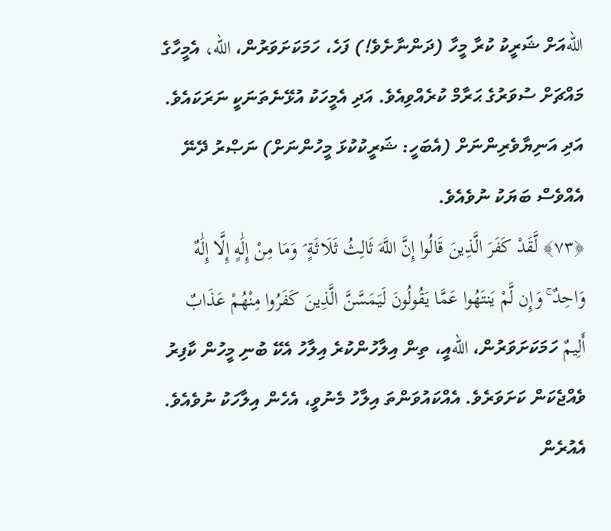اللهއަށް ޝަރީކު ކުރާ މީހާ (ދަންނާށެވެ!) ފަހެ، ހަމަކަށަވަރުން، الله، އެމީހާގެ މައްޗަށް ސުވަރުގެ ޙަރާމް ކުރެއްވިއެވެ. އަދި އެމީހަކު އުޅޭނެތަނަކީ ނަރަކައެވެ. އަދި އަނިޔާވެރިންނަށް (އެބަހީ: ޝަރީކުކުޅަ މީހުންނަށް) ނަޞްރު ދޭނޭ އެއްވެސް ބަޔަކު ނުވެއެވެ.
﴿٧٣﴾ لَّقَدْ كَفَرَ الَّذِينَ قَالُوا إِنَّ اللَّهَ ثَالِثُ ثَلَاثَةٍ ۘ وَمَا مِنْ إِلَٰهٍ إِلَّا إِلَٰهٌ وَاحِدٌ ۚ وَإِن لَّمْ يَنتَهُوا عَمَّا يَقُولُونَ لَيَمَسَّنَّ الَّذِينَ كَفَرُوا مِنْهُمْ عَذَابٌ أَلِيمٌ ހަމަކަށަވަރުން، اللهއީ، ތިން އިލާހުންކުރެ އިލާހު އެކޭ ބުނި މީހުން ކާފިރު ވެއްޖެކަން ކަށަވަރެވެ. އެއްކައުވަންތަ އިލާހު މެނުވީ، އެހެން އިލާހަކު ނުވެއެވެ. އެއުރެން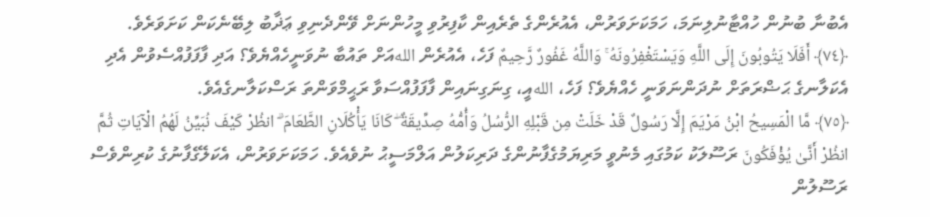އެބުނާ ބުނުން ހުއްޓާނުލިނަމަ، ހަމަކަށަވަރުން، އެއުރެންގެ ތެރެއިން ކާފިރުވި މީހުންނަށް ވޭންދެނިވި ޢަޛާބު ލިބޭނެކަން ކަށަވަރެވެ.
﴿٧٤﴾ أَفَلَا يَتُوبُونَ إِلَى اللَّهِ وَيَسْتَغْفِرُونَهُ ۚ وَاللَّهُ غَفُورٌ رَّحِيمٌ ފަހެ، އެއުރެން اللهއަށް ތައުބާ ނުވަނީހެއްޔެވެ؟ އަދި ފާފަފުއްސެވުން އެދި އެކަލާނގެ ޙަޟްރަތަށް ނުދަންނަވަނީ ހެއްޔެވެ؟ ފަހެ، اللهއީ، ގިނަގިނައިން ފާފަފުއްސަވާ ރަޙީމްވަންތަ ރަސްކަލާނގެއެވެ.
﴿٧٥﴾ مَّا الْمَسِيحُ ابْنُ مَرْيَمَ إِلَّا رَسُولٌ قَدْ خَلَتْ مِن قَبْلِهِ الرُّسُلُ وَأُمُّهُ صِدِّيقَةٌ ۖ كَانَا يَأْكُلَانِ الطَّعَامَ ۗ انظُرْ كَيْفَ نُبَيِّنُ لَهُمُ الْآيَاتِ ثُمَّ انظُرْ أَنَّىٰ يُؤْفَكُونَ ރަސޫލަކު ކަމުގައި މެނުވީ މަރިޔަމުގެފާނުންގެ ދަރިކަލުން އަލްމަސީޙު ނުވެއެވެ. ހަމަކަށަވަރުން، އެކަލޭގެފާނުގެ ކުރިންވެސް ރަސޫލުން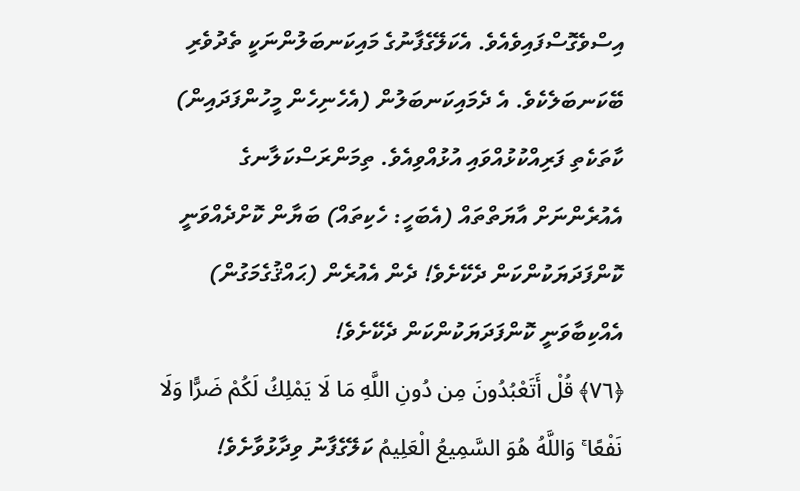އިސްވެގޮސްފައިވެއެވެ. އެކަލޭގެފާނުގެ މައިކަނބަލުންނަކީ ތެދުވެރި ބޭކަނބަލެކެވެ. އެ ދެމައިކަނބަލުން (އެހެނިހެން މީހުންފަދައިން) ކާތަކެތި ފަރިއްކުޅުއްވައި އުޅުއްވިއެވެ. ތިމަންރަސްކަލާނގެ އެއުރެންނަށް އާޔަތްތައް (އެބަހީ: ހެކިތައް) ބަޔާން ކޮށްދެއްވަނީ ކޮންފަދަޔަކުންކަން ދެކޭށެވެ! ދެން އެއުރެން (ޙައްޤުގެމަގުން) އެއްކިބާވަނީ ކޮންފަދަޔަކުންކަން ދެކޭށެވެ!
﴿٧٦﴾ قُلْ أَتَعْبُدُونَ مِن دُونِ اللَّهِ مَا لَا يَمْلِكُ لَكُمْ ضَرًّا وَلَا نَفْعًا ۚ وَاللَّهُ هُوَ السَّمِيعُ الْعَلِيمُ ކަލޭގެފާނު ވިދާޅުވާށެވެ!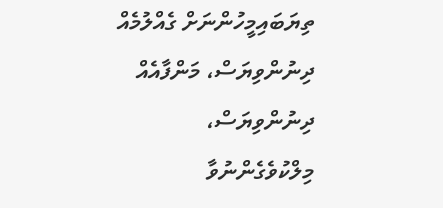ތިޔަބައިމީހުންނަށް ގެއްލުމެއް ދިނުންވިޔަސް، މަންފާއެއް ދިނުންވިޔަސް، މިލްކުވެގެންނުވާ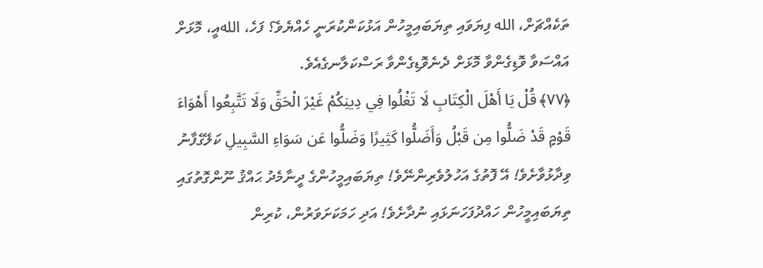ތަކެއްޗަށް، الله ފިޔަވައި ތިޔަބައިމީހުން އަޅުކަންކުރަނީ ހެއްޔެވެ؟ ފަހެ، اللهއީ، މޮޅަށް އައްސަވާ ވޮޑިގެންވާ މޮޅަށް ދެނެވޮޑިގެންވާ ރަސްކަލާނގެއެވެ.
﴿٧٧﴾ قُلْ يَا أَهْلَ الْكِتَابِ لَا تَغْلُوا فِي دِينِكُمْ غَيْرَ الْحَقِّ وَلَا تَتَّبِعُوا أَهْوَاءَ قَوْمٍ قَدْ ضَلُّوا مِن قَبْلُ وَأَضَلُّوا كَثِيرًا وَضَلُّوا عَن سَوَاءِ السَّبِيلِ ކަލޭގެފާނު ވިދާޅުވާށެވެ! އޭ ފޮތުގެ އަހުލުވެރިންނޭވެ! ތިޔަބައިމީހުންގެ ދީނާމެދު ޙައްޤު ނޫންގޮތުގައި ތިޔަބައިމީހުން ހައްދުފަހަނަޅައި ނުދާށެވެ! އަދި ހަމަކަށަވަރުން، ކުރިން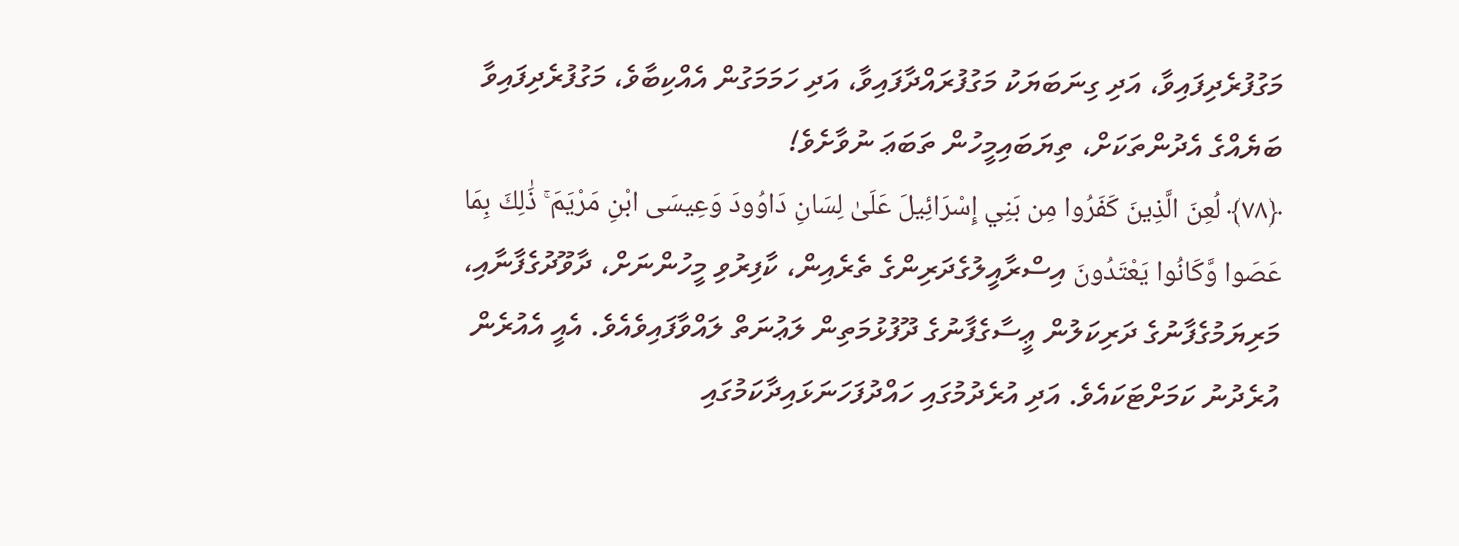މަގުފުރެދިފައިވާ، އަދި ގިނަބަޔަކު މަގުފުރައްދާފައިވާ، އަދި ހަމަމަގުން އެއްކިބާވެ، މަގުފުރެދިފައިވާ ބަޔެއްގެ އެދުންތަކަށް، ތިޔަބައިމީހުން ތަބަޢަ ނުވާށެވެ!
﴿٧٨﴾ لُعِنَ الَّذِينَ كَفَرُوا مِن بَنِي إِسْرَائِيلَ عَلَىٰ لِسَانِ دَاوُودَ وَعِيسَى ابْنِ مَرْيَمَ ۚ ذَٰلِكَ بِمَا عَصَوا وَّكَانُوا يَعْتَدُونَ އިސްރާއީލުގެދަރިންގެ ތެރެއިން، ކާފިރުވި މީހުންނަށް، ދާވޫދުގެފާނާއި، މަރިޔަމުގެފާނުގެ ދަރިކަލުން ޢީސާގެފާނުގެ ދޫފުޅުމަތިން ލަޢުނަތް ލައްވާފައިވެއެވެ. އެއީ އެއުރެން އުރެދުނު ކަމަށްޓަކައެވެ. އަދި އުރެދުމުގައި ހައްދުފަހަނަޅައިދާކަމުގައި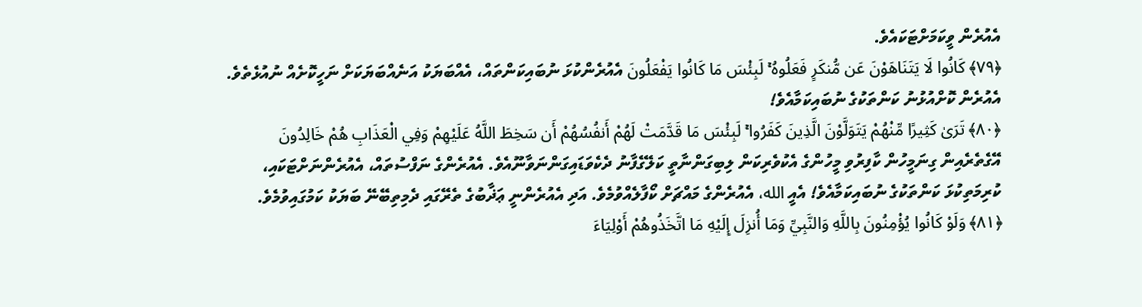އެއުރެން ވީކަމަށްޓަކައެވެ.
﴿٧٩﴾ كَانُوا لَا يَتَنَاهَوْنَ عَن مُّنكَرٍ فَعَلُوهُ ۚ لَبِئْسَ مَا كَانُوا يَفْعَلُونَ އެއުރެންކުޅަ ނުބައިކަންތައް، އެއްބަޔަކު އަނެއްބަޔަކަށް ނަހީކޮށެއް ނުއުޅެތެވެ. އެއުރެން ކޮށްއުޅުނު ކަންތަކުގެ ނުބައިކަމާއެވެ!
﴿٨٠﴾ تَرَىٰ كَثِيرًا مِّنْهُمْ يَتَوَلَّوْنَ الَّذِينَ كَفَرُوا ۚ لَبِئْسَ مَا قَدَّمَتْ لَهُمْ أَنفُسُهُمْ أَن سَخِطَ اللَّهُ عَلَيْهِمْ وَفِي الْعَذَابِ هُمْ خَالِدُونَ އޭގެތެރެއިން ގިނަމީހުން ކާފިރުވި މީހުންގެ އެކުވެރިކަން ލިބިގަންނާތީ ކަލޭގެފާނު ދެކެވަޑައިގަންނަވާނޫއެވެ. އެއުރެންގެ ނަފްސުތައް، އެއުރެންނަށްޓަކައި، ކުރިމަތިކުޅަ ކަންތަކުގެ ނުބައިކަމާއެވެ! އެއީ الله، އެއުރެންގެ މައްޗަށް ކޯފާލެއްވުމެވެ. އަދި އެއުރެންނީ ޢަޛާބުގެ ތެރޭގައި ދެމިތިބޭނޭ ބަޔަކު ކަމުގައިވުމެވެ.
﴿٨١﴾ وَلَوْ كَانُوا يُؤْمِنُونَ بِاللَّهِ وَالنَّبِيِّ وَمَا أُنزِلَ إِلَيْهِ مَا اتَّخَذُوهُمْ أَوْلِيَاءَ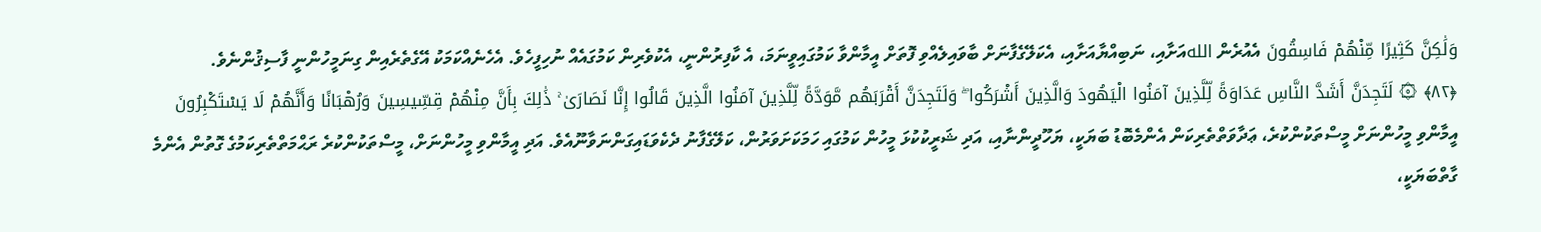وَلَٰكِنَّ كَثِيرًا مِّنْهُمْ فَاسِقُونَ އެއުރެން اللهއަށާއި، ނަބިއްޔާއަށާއި، އެކަލޭގެފާނަށް ބާވައިލެއްވި ފޮތަށް އީމާންވާ ކަމުގައިވީނަމަ، އެ ކާފިރުންނީ، އެކުވެރިން ކަމުގައެއް ނުހިފީހެވެ. އެހެނެއްކަމަކު އޭގެތެރެއިން ގިނަމީހުންނީ ފާސިޤުންނެވެ.
﴿٨٢﴾ ۞ لَتَجِدَنَّ أَشَدَّ النَّاسِ عَدَاوَةً لِّلَّذِينَ آمَنُوا الْيَهُودَ وَالَّذِينَ أَشْرَكُوا ۖ وَلَتَجِدَنَّ أَقْرَبَهُم مَّوَدَّةً لِّلَّذِينَ آمَنُوا الَّذِينَ قَالُوا إِنَّا نَصَارَىٰ ۚ ذَٰلِكَ بِأَنَّ مِنْهُمْ قِسِّيسِينَ وَرُهْبَانًا وَأَنَّهُمْ لَا يَسْتَكْبِرُونَ އީމާންވި މީހުންނަށް މީސްތަކުންކުރެ، ޢަދާވަތްތެރިކަން އެންމެބޮޑު ބަޔަކީ، ޔަހޫދީންނާއި، އަދި ޝަރީކުކުޅަ މީހުން ކަމުގައި ހަމަކަށަވަރުން، ކަލޭގެފާނު ދެކެވަޑައިގަންނަވާނޫއެވެ. އަދި އީމާންވި މީހުންނަށް، މީސްތަކުންކުރެ ރަޙްމަތްތެރިކަމުގެ ގޮތުން އެންމެ ގާތްބަޔަކީ،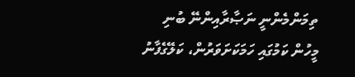ތިމަންމެންނީ ނަޞާރާއިންނޭ ބުނި މީހުން ކަމުގައި ހަމަކަށަވަރުން، ކަލޭގެފާނު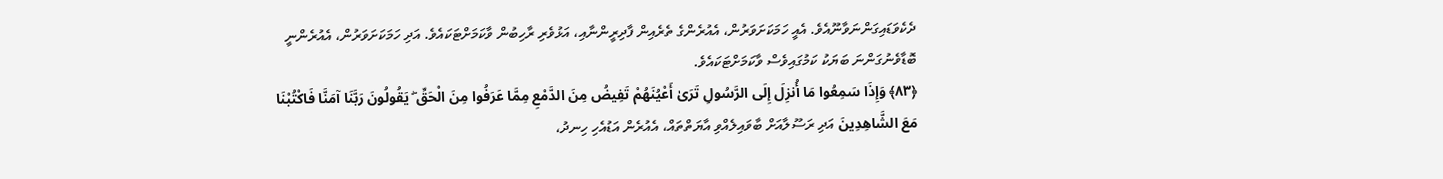ދެކެވަޑައިގަންނަވާނޫއެވެ. އެއީ ހަމަކަށަވަރުން، އެއުރެންގެ ތެރެއިން ފާދިރީންނާއި، އަޅުވެރި ރާހިބުން ވާކަމަށްޓަކައެވެ. އަދި ހަމަކަށަވަރުން، އެއުރެންނީ ބޮޑާވެނުގަންނަ ބަޔަކު ކަމުގައިވެސް ވާކަމަށްޓަކައެވެ.
﴿٨٣﴾ وَإِذَا سَمِعُوا مَا أُنزِلَ إِلَى الرَّسُولِ تَرَىٰ أَعْيُنَهُمْ تَفِيضُ مِنَ الدَّمْعِ مِمَّا عَرَفُوا مِنَ الْحَقِّ ۖ يَقُولُونَ رَبَّنَا آمَنَّا فَاكْتُبْنَا مَعَ الشَّاهِدِينَ އަދި ރަސޫލާއަށް ބާވައިލެއްވި އާޔަތްތައް، އެއުރެން އަޑުއެހި ހިނދު،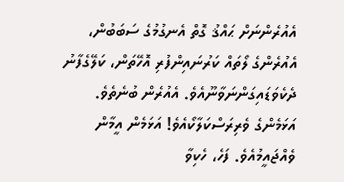އެއުރެންނަށް ޙައްޤު ގޮތް އެނގުމުގެ ސަބަބުން، އެއުރެންގެ ލޯތައް ކަރުނައިންފުރި އޮހޭތަން، ކަލޭގެފާނު ދެކެވަޑައިގަންނަވާނޫއެވެ. އެއުރެން ބުނެތެވެ. އަޅަމެންގެ ވެރިރަސްކަލާކޯއެވެ! އަޅަމެން އީމާން ވެއްޖައީމުއެވެ. ފަހެ، ހެކިވާ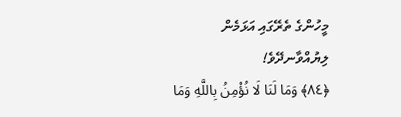މީހުންގެ ތެރޭގައި އަޅަމެން ލިޔުއްވާނދޭވެ!
﴿٨٤﴾ وَمَا لَنَا لَا نُؤْمِنُ بِاللَّهِ وَمَا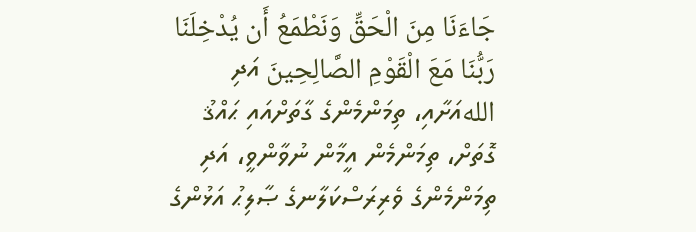جَاءَنَا مِنَ الْحَقِّ وَنَطْمَعُ أَن يُدْخِلَنَا رَبُّنَا مَعَ الْقَوْمِ الصَّالِحِينَ އަދި اللهއަށާއި، ތިމަންމެންގެ ގާތަށްއައި ޙައްޤު ގޮތަށް، ތިމަންމެން އީމާން ނުވާންވީ، އަދި ތިމަންމެންގެ ވެރިރަސްކަލާނގެ ޞާލިޙު އަޅުންގެ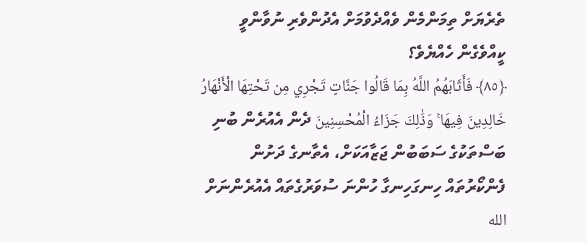ތެރެޔަށް ތިމަންމެން ވެއްދެވުމަށް އެދުންވެރި ނުވާންވީ ކީއްވެގެން ހެއްޔެވެ؟
﴿٨٥﴾ فَأَثَابَهُمُ اللَّهُ بِمَا قَالُوا جَنَّاتٍ تَجْرِي مِن تَحْتِهَا الْأَنْهَارُ خَالِدِينَ فِيهَا ۚ وَذَٰلِكَ جَزَاءُ الْمُحْسِنِينَ ދެން އެއުރެން ބުނި ބަސްތަކުގެ ސަބަބުން ޖަޒާއަކަށް، އެތާނގެ ދަށުން ފެންކޯރުތައް ހިނގަހިނގާ ހުންނަ ސުވަރުގެތައް އެއުރެންނަށް الله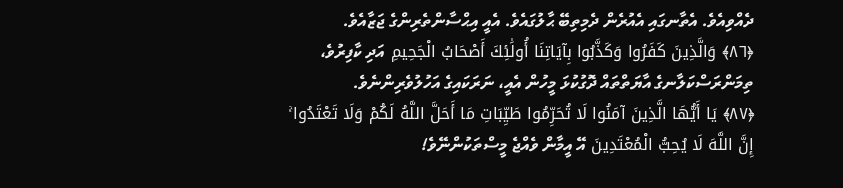ދެއްވިއެވެ. އެތާނގައި އެއުރެން ދެމިތިބޭ ޙާލުގައެވެ. އެއީ އިޙްސާންތެރިންގެ ޖަޒާއެވެ.
﴿٨٦﴾ وَالَّذِينَ كَفَرُوا وَكَذَّبُوا بِآيَاتِنَا أُولَٰئِكَ أَصْحَابُ الْجَحِيمِ އަދި ކާފިރުވެ، ތިމަންރަސްކަލާނގެ އާޔަތްތައް ދޮގުކުޅަ މީހުން އެއީ، ނަރަކައިގެ އަހުލުވެރިންނެވެ.
﴿٨٧﴾ يَا أَيُّهَا الَّذِينَ آمَنُوا لَا تُحَرِّمُوا طَيِّبَاتِ مَا أَحَلَّ اللَّهُ لَكُمْ وَلَا تَعْتَدُوا ۚ إِنَّ اللَّهَ لَا يُحِبُّ الْمُعْتَدِينَ އޭ އީމާން ވެއްޖެ މީސްތަކުންނޭވެ!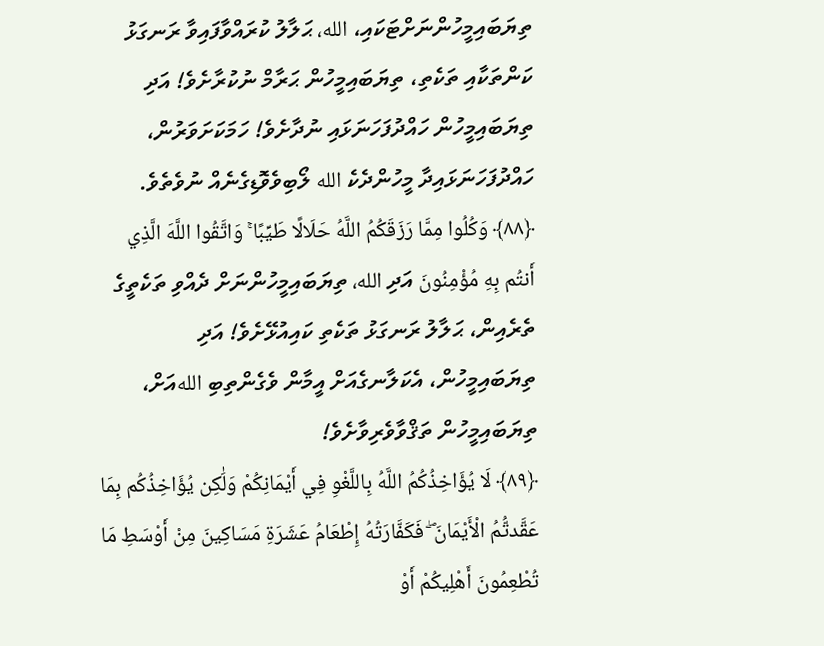ތިޔަބައިމީހުންނަށްޓަކައި، الله، ޙަލާލު ކުރައްވާފައިވާ ރަނގަޅު ކަންތަކާއި ތަކެތި، ތިޔަބައިމީހުން ޙަރާމް ނުކުރާށެވެ! އަދި ތިޔަބައިމީހުން ހައްދުފަހަނަޅައި ނުދާށެވެ! ހަމަކަށަވަރުން، ހައްދުފަހަނަޅައިދާ މީހުންދެކެ الله ލޯބިވެވޮޑިގެނެއް ނުވެތެވެ.
﴿٨٨﴾ وَكُلُوا مِمَّا رَزَقَكُمُ اللَّهُ حَلَالًا طَيِّبًا ۚ وَاتَّقُوا اللَّهَ الَّذِي أَنتُم بِهِ مُؤْمِنُونَ އަދި الله، ތިޔަބައިމީހުންނަށް ދެއްވި ތަކެތީގެ ތެރެއިން، ޙަލާލު ރަނގަޅު ތަކެތި ކައިއުޅޭށެވެ! އަދި ތިޔަބައިމީހުން، އެކަލާނގެއަށް އީމާން ވެގެންތިބި اللهއަށް، ތިޔަބައިމީހުން ތަޤްވާވެރިވާށެވެ!
﴿٨٩﴾ لَا يُؤَاخِذُكُمُ اللَّهُ بِاللَّغْوِ فِي أَيْمَانِكُمْ وَلَٰكِن يُؤَاخِذُكُم بِمَا عَقَّدتُّمُ الْأَيْمَانَ ۖ فَكَفَّارَتُهُ إِطْعَامُ عَشَرَةِ مَسَاكِينَ مِنْ أَوْسَطِ مَا تُطْعِمُونَ أَهْلِيكُمْ أَوْ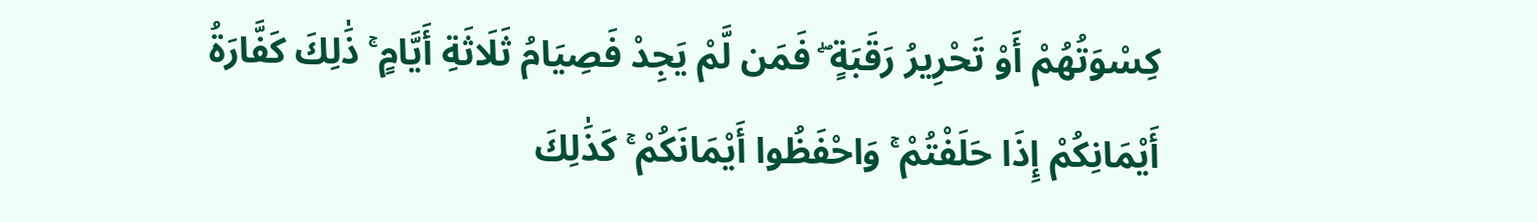كِسْوَتُهُمْ أَوْ تَحْرِيرُ رَقَبَةٍ ۖ فَمَن لَّمْ يَجِدْ فَصِيَامُ ثَلَاثَةِ أَيَّامٍ ۚ ذَٰلِكَ كَفَّارَةُ أَيْمَانِكُمْ إِذَا حَلَفْتُمْ ۚ وَاحْفَظُوا أَيْمَانَكُمْ ۚ كَذَٰلِكَ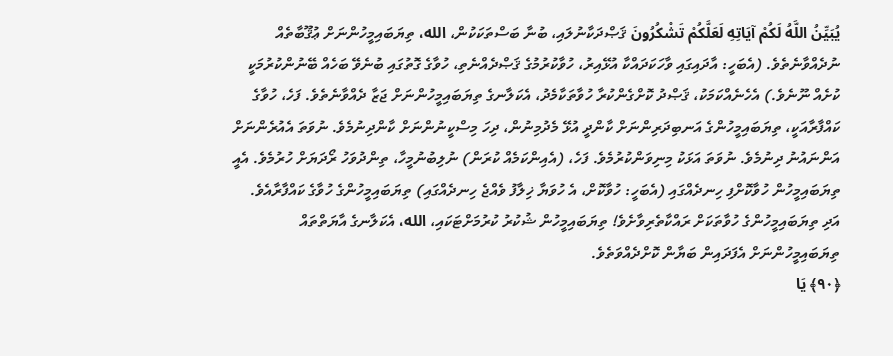يُبَيِّنُ اللَّهُ لَكُمْ آيَاتِهِ لَعَلَّكُمْ تَشْكُرُونَ ޤަޞްދަކާނުލައި، ބުނާ ބަސްތަކަކުން، الله، ތިޔަބައިމީހުންނަށް ޢުޤޫބާތެއް ނުދެއްވާނެތެވެ. (އެބަހީ: އާދައިގައި ވާހަކަދައްކާ އުޅޭއިރު، ހުވާކުރުމުގެ ޤަޞްދެއްނެތި، ހުވާގެ ގޮތުގައި ބުނެވޭ ބަހެއް ބޭނުންކުރުމަކީ ކުށެއް ނޫނެވެ.) އެހެނެއްކަމަކު، ޤަޞްދު ކޮށްގެންކުރާ ހުވާތަކާމެދު، އެކަލާނގެ ތިޔަބައިމީހުންނަށް ޖަޒާ ދެއްވާނެތެވެ. ފަހެ، ހުވާގެ ކައްފާރާއަކީ، ތިޔަބައިމީހުންގެ އަނބިދަރިންނަށް ކާންދީ އުޅޭ މެދުމިނުން، ދިހަ މިސްކީނުންނަށް ކާންދިނުމެވެ. ނުވަތަ އެއުރެންނަށް އަންނައުނު ދިނުމެވެ. ނުވަތަ އަޅަކު މިނިވަންކުރުމެވެ. ފަހެ، (އެއިންކަމެއް ކުރަން) ނުލިބުނުމީހާ، ތިންދުވަހު ރޯދަޔަށް ހުރުމެވެ. އެއީ ތިޔަބައިމީހުން ހުވާކޮށްފި ހިނދެއްގައި (އެބަހީ: ހުވާކޮށް، އެ ހުވަޔާ ޚިލާފު ވެއްޖެ ހިނދެއްގައި) ތިޔަބައިމީހުންގެ ހުވާގެ ކައްފާރާއެވެ. އަދި ތިޔަބައިމީހުންގެ ހުވާތަކަށް ރައްކާތެރިވާށެވެ! ތިޔަބައިމީހުން ޝުކުރު ކުރުމަށްޓަކައި، الله، އެކަލާނގެ އާޔަތްތައް ތިޔަބައިމީހުންނަށް އެފަދައިން ބަޔާން ކޮށްދެއްވަތެވެ.
﴿٩٠﴾ يَا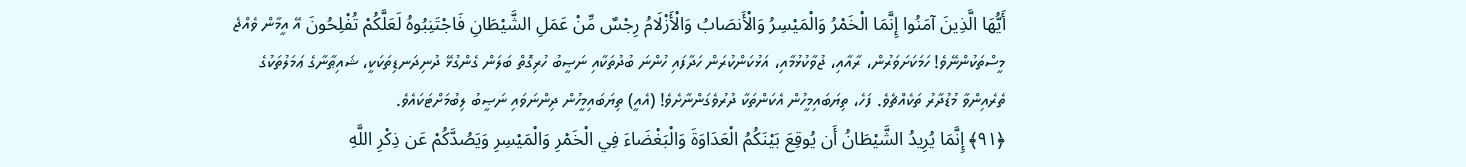أَيُّهَا الَّذِينَ آمَنُوا إِنَّمَا الْخَمْرُ وَالْمَيْسِرُ وَالْأَنصَابُ وَالْأَزْلَامُ رِجْسٌ مِّنْ عَمَلِ الشَّيْطَانِ فَاجْتَنِبُوهُ لَعَلَّكُمْ تُفْلِحُونَ އޭ އީމާން ވެއްޖެ މީސްތަކުންނޭވެ! ހަމަކަށަވަރުން، ރާއާއި، ޖުވާކުޅުމާއި، އަޅުކަންކުރަން ހަދާފައި ހުންނަ ބުދުތަކާއި ނަޞީބު ހުރިގޮތް ބަލަން ގެންގުޅޭ ދުނިދަނޑިތަކަކީ، ޝައިޠާނާގެ ޢަމަލުތަކުގެ ތެރެއިންވާ މުޑުދާރު ތަކެއްޗެވެ. ފަހެ، ތިޔަބައިމީހުން އެކަންތަކާ ދުރުވެގަންނާށެވެ! (އެއީ) ތިޔަބައިމީހުން ދިންނަވައި ނަޞީބު ލިބުމަށްޓަކައެވެ.
﴿٩١﴾ إِنَّمَا يُرِيدُ الشَّيْطَانُ أَن يُوقِعَ بَيْنَكُمُ الْعَدَاوَةَ وَالْبَغْضَاءَ فِي الْخَمْرِ وَالْمَيْسِرِ وَيَصُدَّكُمْ عَن ذِكْرِ اللَّهِ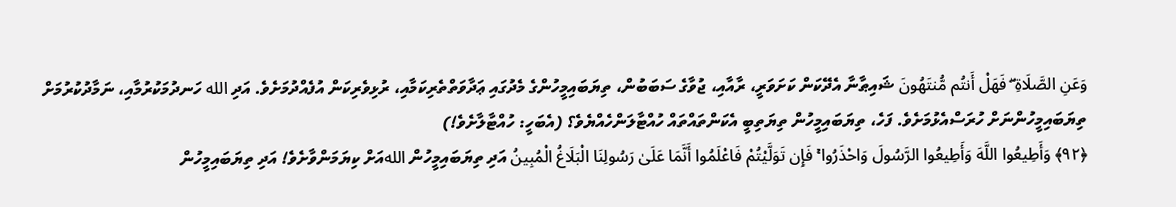وَعَنِ الصَّلَاةِ ۖ فَهَلْ أَنتُم مُّنتَهُونَ ޝައިޠާނާ އެދޭކަން ކަށަވަރީ، ރާއާއި، ޖުވާގެ ސަބަބުން، ތިޔަބައިމީހުންގެ މެދުގައި ޢަދާވަތްތެރިކަމާއި، ރުޅިވެރިކަން އުފެއްދުމަށެވެ. އަދި الله ހަނދުމަކުރުމާއި، ނަމާދުކުރުމަށް ތިޔަބައިމީހުންނަށް ހުރަސްއެޅުމަށެވެ. ފަހެ، ތިޔަބައިމީހުން ތިޔަތިބީ އެކަންތައްތައް ހުއްޓާލަންހެއްޔެވެ؟ (އެބަހީ: ހުއްޓާލާށެވެ!)
﴿٩٢﴾ وَأَطِيعُوا اللَّهَ وَأَطِيعُوا الرَّسُولَ وَاحْذَرُوا ۚ فَإِن تَوَلَّيْتُمْ فَاعْلَمُوا أَنَّمَا عَلَىٰ رَسُولِنَا الْبَلَاغُ الْمُبِينُ އަދި ތިޔަބައިމީހުން اللهއަށް ކިޔަމަންވާށެވެ! އަދި ތިޔަބައިމީހުން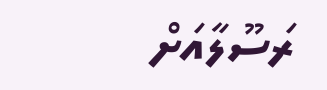ރަސޫލާއަށް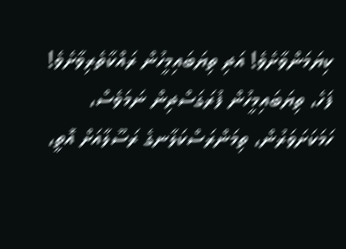ކިޔަމަންވާށެވެ! އަދި ތިޔަބައިމީހުން ރައްކާތެރިވާށެވެ! ފަހެ، ތިޔަބައިމީހުން ފުރަގަސްދިން ނަމަވެސް، ހަމަކަށަވަރުން، ތިމަންރަސްކަލާނގެ ރަސޫލާއަށް އޮތީ،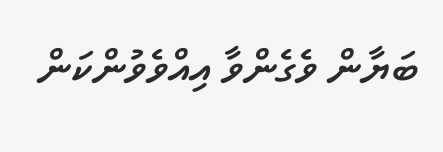ބަޔާން ވެގެންވާ އިއްވެވުންކަން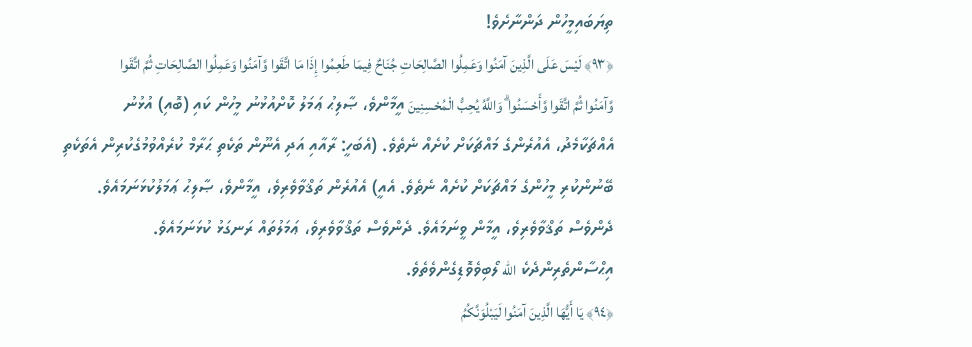ތިޔަބައިމީހުން ދަންނާށެވެ!
﴿٩٣﴾ لَيْسَ عَلَى الَّذِينَ آمَنُوا وَعَمِلُوا الصَّالِحَاتِ جُنَاحٌ فِيمَا طَعِمُوا إِذَا مَا اتَّقَوا وَّآمَنُوا وَعَمِلُوا الصَّالِحَاتِ ثُمَّ اتَّقَوا وَّآمَنُوا ثُمَّ اتَّقَوا وَّأَحْسَنُوا ۗ وَاللَّهُ يُحِبُّ الْمُحْسِنِينَ އީމާންވެ، ޞާލިޙު ޢަމަލު ކޮށްއުޅުނު މީހުން ކައި (ބޮއި) އުޅުނު އެއްޗަކާމެދު، އެއުރެންގެ މައްޗަކަށް ކުށެއް ނެތެވެ. (އެބަހީ: ރާއާއި އަދި އެނޫން ތަކެތި ޙަރާމް ކުރެއްވުމުގެކުރިން އެތަކެތި ބޭނުންކުރި މީހުންގެ މައްޗަކަށް ކުށެއް ނެތެވެ. އެއީ) އެއުރެން ތަޤްވާވެރިވެ، އީމާންވެ، ޞާލިޙު ޢަމަލުކުޅަނަމައެވެ. ދެންވެސް ތަޤްވާވެރިވެ، އީމާން ވީނަމައެވެ. ދެންވެސް ތަޤްވާވެރިވެ، ޢަމަލުތައް ރަނގަޅު ކުޅަނަމައެވެ. އިޙްސާންތެރިންދެކެ الله ލޯބިވެވޮޑިގެންވެތެވެ.
﴿٩٤﴾ يَا أَيُّهَا الَّذِينَ آمَنُوا لَيَبْلُوَنَّكُمُ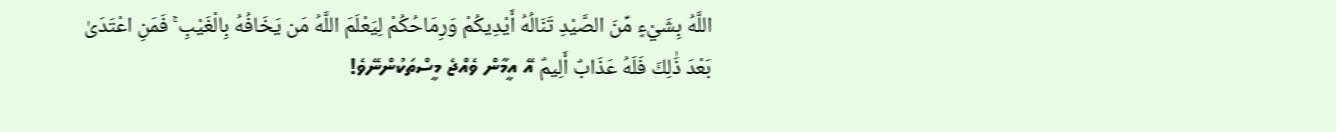اللَّهُ بِشَيْءٍ مِّنَ الصَّيْدِ تَنَالُهُ أَيْدِيكُمْ وَرِمَاحُكُمْ لِيَعْلَمَ اللَّهُ مَن يَخَافُهُ بِالْغَيْبِ ۚ فَمَنِ اعْتَدَىٰ بَعْدَ ذَٰلِكَ فَلَهُ عَذَابٌ أَلِيمٌ އޭ އީމާން ވެއްޖެ މީސްތަކުންނޭވެ!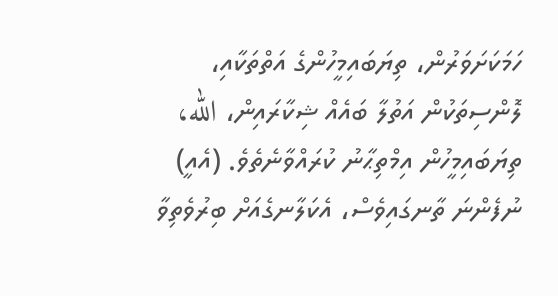ހަމަކަށަވަރުން، ތިޔަބައިމީހުންގެ އަތްތަކާއި، ލޮންސިތަކުން އަތުލާ ބައެއް ޝިކާރައިން، الله، ތިޔަބައިމީހުން އިމްތިޙާނު ކުރައްވާނެތެވެ. (އެއީ) ނުފެންނަ ތާނގައިވެސް، އެކަލާނގެއަށް ބިރުވެތިވާ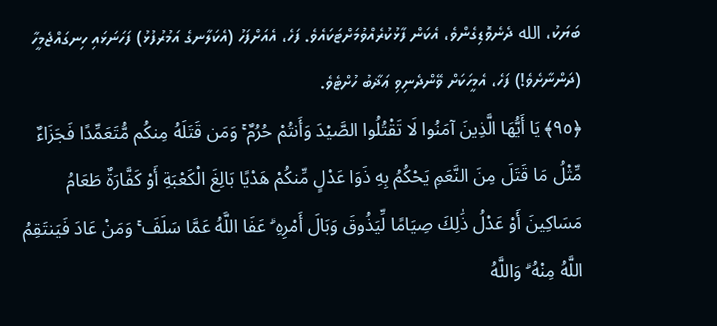ބަޔަކު، الله ދެނެވޮޑިގެންވެ، އެކަން ފާޅުކުރެއްވުމަށްޓަކައެވެ. ފަހެ، އެއަށްފަހު (އެކަލާނގެ އަމުރުފުޅު) ފަހަނަޅައި ހިނގައްޖެމީހާ (ދަންނާށެވެ!) ފަހެ، އެމީހަކަށް ވޭންދެނިވި ޢަޛާބު ހުށްޓެވެ.
﴿٩٥﴾ يَا أَيُّهَا الَّذِينَ آمَنُوا لَا تَقْتُلُوا الصَّيْدَ وَأَنتُمْ حُرُمٌ ۚ وَمَن قَتَلَهُ مِنكُم مُّتَعَمِّدًا فَجَزَاءٌ مِّثْلُ مَا قَتَلَ مِنَ النَّعَمِ يَحْكُمُ بِهِ ذَوَا عَدْلٍ مِّنكُمْ هَدْيًا بَالِغَ الْكَعْبَةِ أَوْ كَفَّارَةٌ طَعَامُ مَسَاكِينَ أَوْ عَدْلُ ذَٰلِكَ صِيَامًا لِّيَذُوقَ وَبَالَ أَمْرِهِ ۗ عَفَا اللَّهُ عَمَّا سَلَفَ ۚ وَمَنْ عَادَ فَيَنتَقِمُ اللَّهُ مِنْهُ ۗ وَاللَّهُ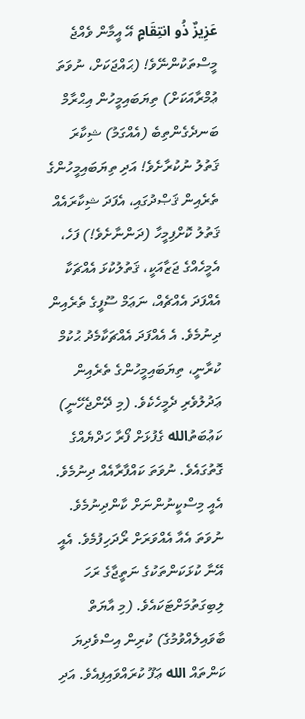عَزِيزٌ ذُو انتِقَامٍ އޭ އީމާން ވެއްޖެ މީސްތަކުންނޭވެ! (ޙައްޖަކަށް، ނުވަތަ ޢުމްރާއަކަށް) ތިޔަބައިމީހުން އިޙްރާމް ބަނދެގެންތިބެ (އެއްގަމު) ޝިކާރަ ޤަތުލު ނުކުރާށެވެ! އަދި ތިޔަބައިމީހުންގެ ތެރެއިން ޤަޞްދުގައި، އެފަދަ ޝިކާރައެއް ޤަތުލު ކޮށްފިމީހާ (ދަންނާށެވެ!) ފަހެ، އެމީހެއްގެ ޖަޒާއަކީ، ޤަތުލުކުޅަ އެއްޗަކާ އެއްފަދަ އެއްޗެއް، ނަޢަމް ސޫފީގެ ތެރެއިން ދިނުމެވެ. އެ އެއްފަދަ އެއްޗަކާމެދު ޙުކުމް ކުރާނީ، ތިޔަބައިމީހުންގެ ތެރެއިން ޢަދުލުވެރި ދެމީހެކެވެ. (މި ދޭންޖެހޭނީ) ކަޢުބަތުالله ގެފުޅަށް ފޯރާ ހަދްޔެއްގެ ގޮތުގައެވެ. ނުވަތަ ކައްފާރާއެއް ދިނުމެވެ. އެއީ މިސްކީނުންނަށް ކާންދިނުމެވެ. ނުވަތަ އެއާ އެއްވަރަށް ރޯދަހިފުމެވެ. އެއީ އޭނާ ކުޅަކަންތަކުގެ ނަތީޖާގެ ރަހަ ލިބިގަތުމަށްޓަކައެވެ. (މި އާޔަތް ބާވައިލެއްވުމުގެ) ކުރިން އިސްވެދިޔަ ކަންތައް الله ޢަފޫ ކުރައްވައިފިއެވެ. އަދި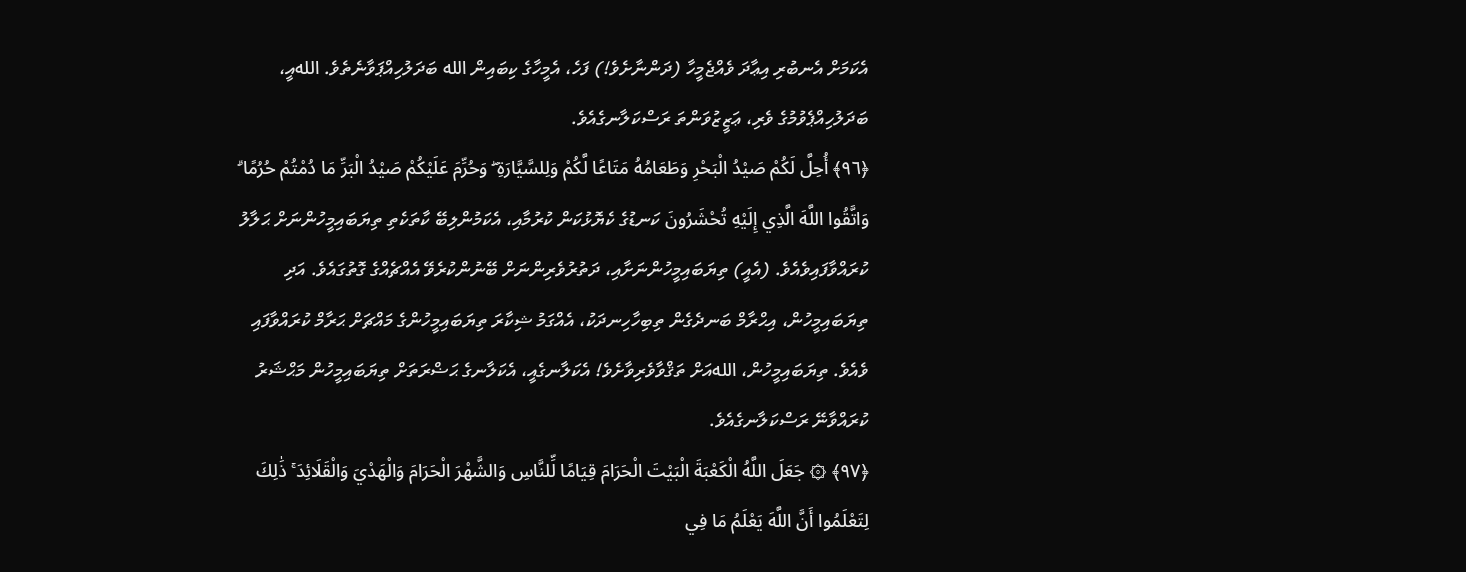އެކަމަށް އެނބުރި އިޢާދަ ވެއްޖެމީހާ (ދަންނާށެވެ!) ފަހެ، އެމީހާގެ ކިބައިން الله ބަދަލުހިއްޕަވާނެތެވެ. اللهއީ، ބަދަލުހިއްޕެވުމުގެ ވެރި، ޢަޒީޒުވަންތަ ރަސްކަލާނގެއެވެ.
﴿٩٦﴾ أُحِلَّ لَكُمْ صَيْدُ الْبَحْرِ وَطَعَامُهُ مَتَاعًا لَّكُمْ وَلِلسَّيَّارَةِ ۖ وَحُرِّمَ عَلَيْكُمْ صَيْدُ الْبَرِّ مَا دُمْتُمْ حُرُمًا ۗ وَاتَّقُوا اللَّهَ الَّذِي إِلَيْهِ تُحْشَرُونَ ކަނޑުގެ ކެޔޮޅުކަން ކުރުމާއި، އެކަމުންލިބޭ ކާތަކެތި ތިޔަބައިމީހުންނަށް ޙަލާލު ކުރައްވާފައިވެއެވެ. (އެއީ) ތިޔަބައިމީހުންނަށާއި، ދަތުރުވެރިންނަށް ބޭނުންކުރެވޭ އެއްޗެއްގެ ގޮތުގައެވެ. އަދި ތިޔަބައިމީހުން، އިޙްރާމް ބަނދެގެން ތިބިހާހިނދަކު، އެއްގަމު ޝިކާރަ ތިޔަބައިމީހުންގެ މައްޗަށް ޙަރާމް ކުރައްވާފައި ވެއެވެ. ތިޔަބައިމީހުން، اللهއަށް ތަޤްވާވެރިވާށެވެ! އެކަލާނގެއީ، އެކަލާނގެ ޙަޟްރަތަށް ތިޔަބައިމީހުން މަޙްޝަރު ކުރައްވާނޭ ރަސްކަލާނގެއެވެ.
﴿٩٧﴾ ۞ جَعَلَ اللَّهُ الْكَعْبَةَ الْبَيْتَ الْحَرَامَ قِيَامًا لِّلنَّاسِ وَالشَّهْرَ الْحَرَامَ وَالْهَدْيَ وَالْقَلَائِدَ ۚ ذَٰلِكَ لِتَعْلَمُوا أَنَّ اللَّهَ يَعْلَمُ مَا فِي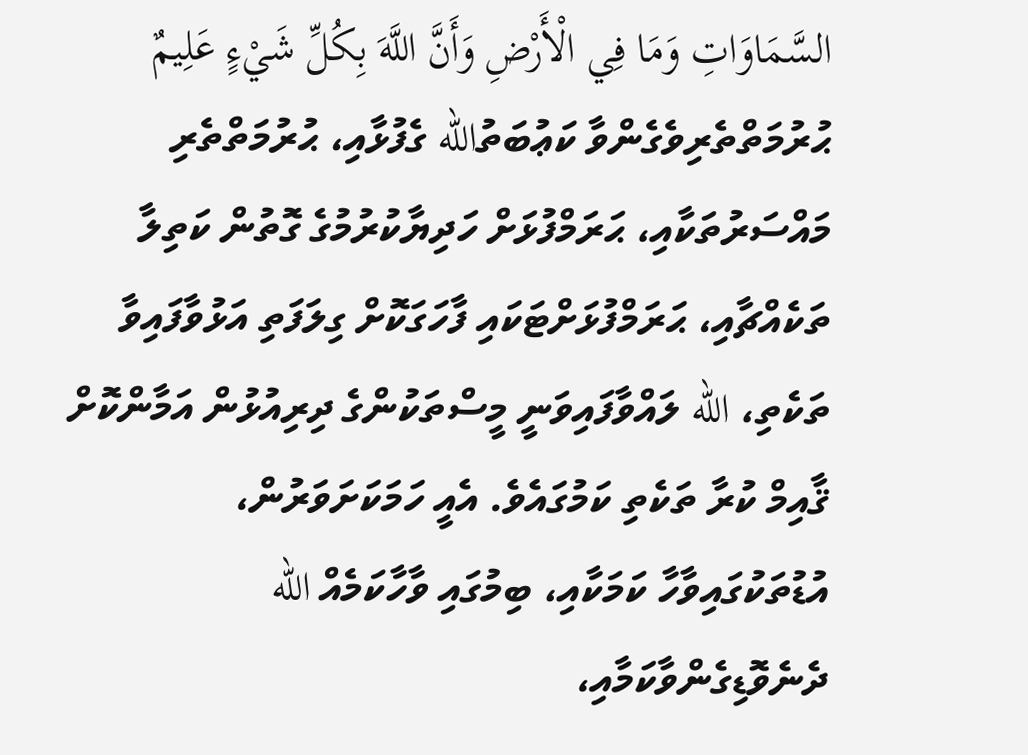السَّمَاوَاتِ وَمَا فِي الْأَرْضِ وَأَنَّ اللَّهَ بِكُلِّ شَيْءٍ عَلِيمٌ ޙުރުމަތްތެރިވެގެންވާ ކަޢުބަތުالله ގެފުޅާއި، ޙުރުމަތްތެރި މައްސަރުތަކާއި، ޙަރަމްފުޅަށް ހަދިޔާކުރުމުގެ ގޮތުން ކަތިލާ ތަކެއްޗާއި، ޙަރަމްފުޅަށްޓަކައި ފާހަގަކޮށް ގިލަފަތި އަޅުވާފައިވާ ތަކެތި، الله ލައްވާފައިވަނީ މީސްތަކުންގެ ދިރިއުޅުން އަމާންކޮށް ޤާއިމް ކުރާ ތަކެތި ކަމުގައެވެ. އެއީ ހަމަކަށަވަރުން، އުޑުތަކުގައިވާހާ ކަމަކާއި، ބިމުގައި ވާހާކަމެއް الله ދެނެވޮޑިގެންވާކަމާއި،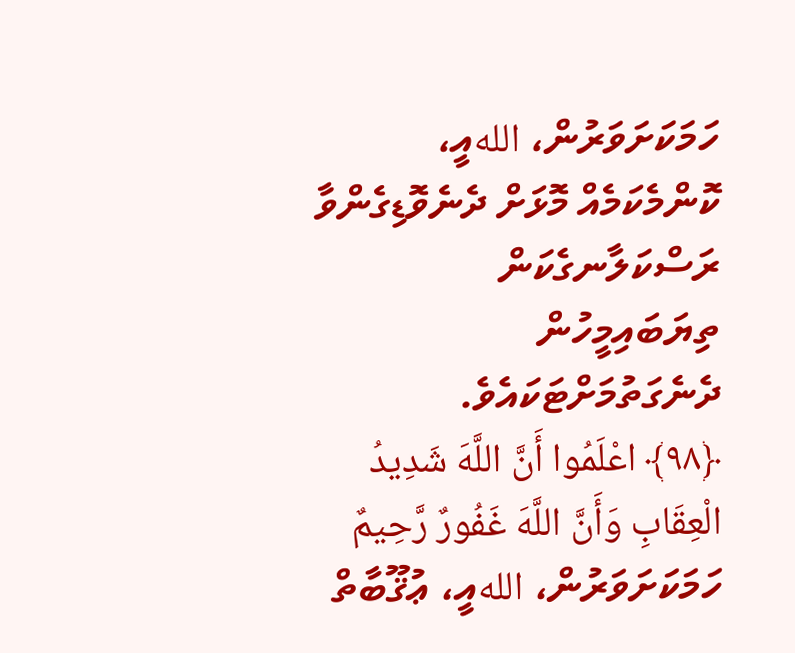ހަމަކަށަވަރުން، اللهއީ، ކޮންމެކަމެއް މޮޅަށް ދެނެވޮޑިގެންވާ ރަސްކަލާނގެކަން ތިޔަބައިމީހުން ދެނެގަތުމަށްޓަކައެވެ.
﴿٩٨﴾ اعْلَمُوا أَنَّ اللَّهَ شَدِيدُ الْعِقَابِ وَأَنَّ اللَّهَ غَفُورٌ رَّحِيمٌ ހަމަކަށަވަރުން، اللهއީ، ޢުޤޫބާތް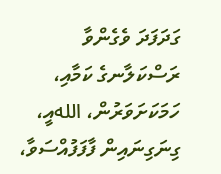ގަދަފަދަ ވެގެންވާ ރަސްކަލާނގެ ކަމާއި، ހަމަކަށަވަރުން، اللهއީ، ގިނަގިނައިން ފާފަފުއްސަވާ،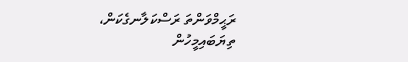ރަޙީމްވަންތަ ރަސްކަލާނގެކަން، ތިޔަބައިމީހުން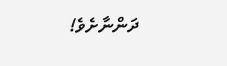ދަންނާށެވެ!